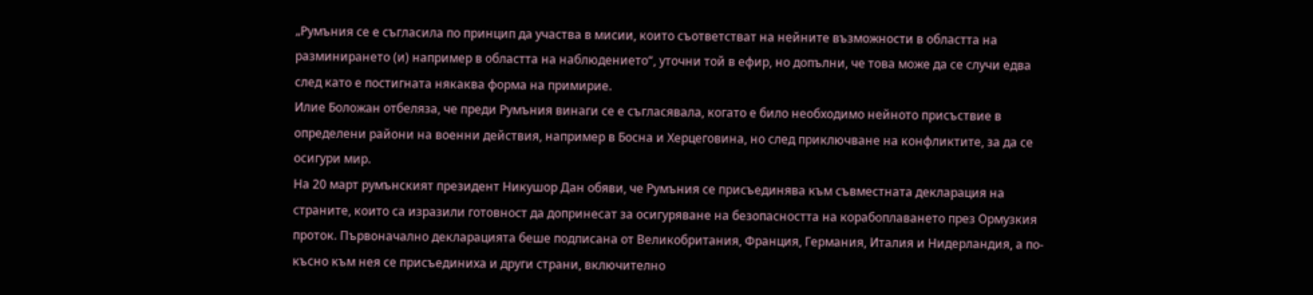„Румъния се е съгласила по принцип да участва в мисии, които съответстват на нейните възможности в областта на разминирането (и) например в областта на наблюдението“, уточни той в ефир, но допълни, че това може да се случи едва след като е постигната някаква форма на примирие.
Илие Боложан отбеляза, че преди Румъния винаги се е съгласявала, когато е било необходимо нейното присъствие в определени райони на военни действия, например в Босна и Херцеговина, но след приключване на конфликтите, за да се осигури мир.
На 20 март румънският президент Никушор Дан обяви, че Румъния се присъединява към съвместната декларация на страните, които са изразили готовност да допринесат за осигуряване на безопасността на корабоплаването през Ормузкия проток. Първоначално декларацията беше подписана от Великобритания, Франция, Германия, Италия и Нидерландия, а по-късно към нея се присъединиха и други страни, включително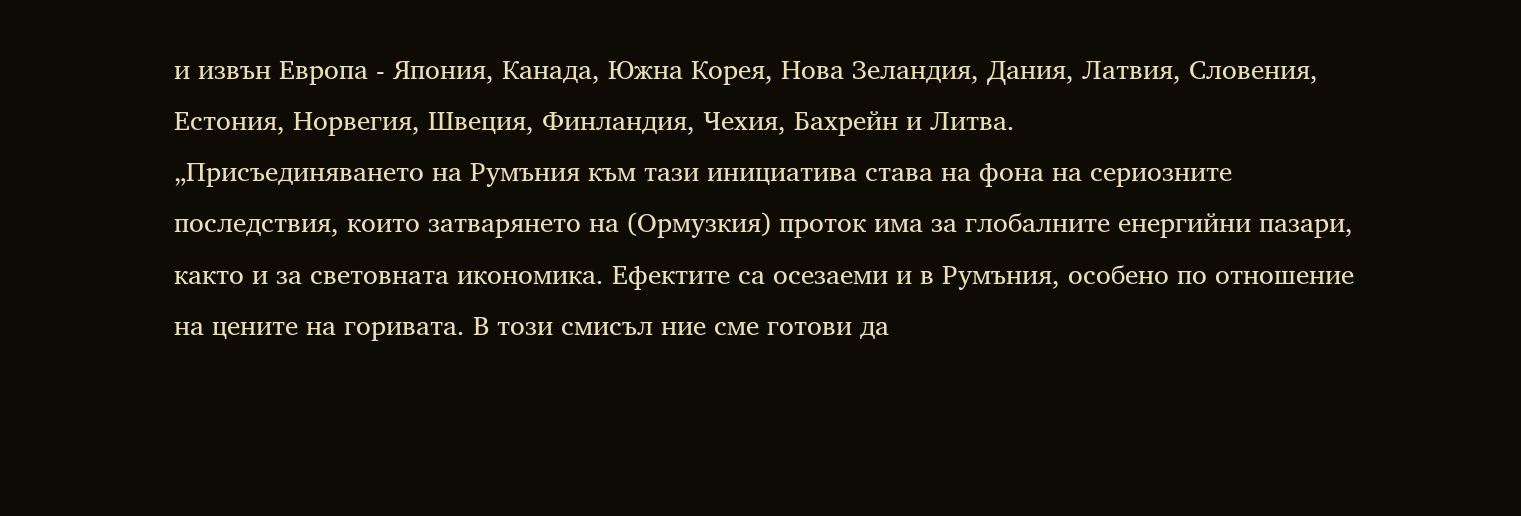и извън Европа - Япония, Канада, Южна Корея, Нова Зеландия, Дания, Латвия, Словения, Естония, Норвегия, Швеция, Финландия, Чехия, Бахрейн и Литва.
„Присъединяването на Румъния към тази инициатива става на фона на сериозните последствия, които затварянето на (Ормузкия) проток има за глобалните енергийни пазари, както и за световната икономика. Ефектите са осезаеми и в Румъния, особено по отношение на цените на горивата. В този смисъл ние сме готови да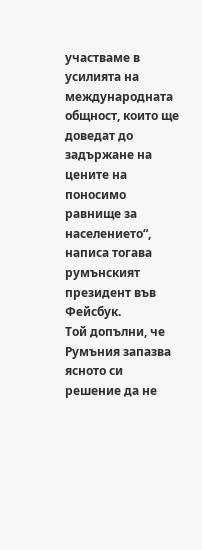участваме в усилията на международната общност, които ще доведат до задържане на цените на поносимо равнище за населението“, написа тогава румънският президент във Фейсбук.
Той допълни, че Румъния запазва ясното си решение да не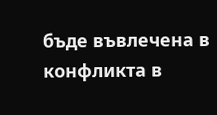бъде въвлечена в конфликта в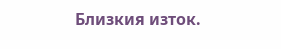Близкия изток.